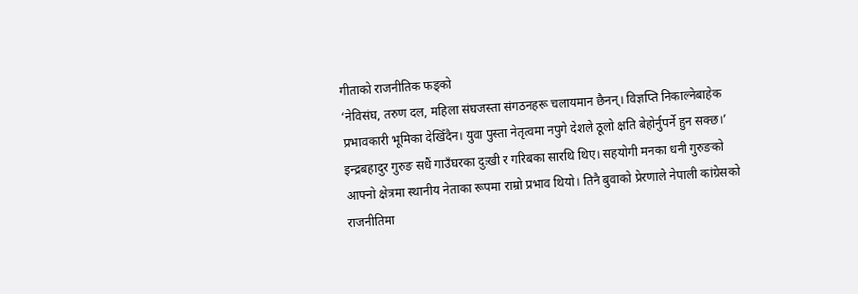गीताको राजनीतिक फड्को
‘नेविसंघ, तरुण दल, महिला संघजस्ता संगठनहरू चलायमान छैनन्। विज्ञप्ति निकाल्नेबाहेक प्रभावकारी भूमिका देखिँदैन। युवा पुस्ता नेतृत्वमा नपुगे देशले ठूलो क्षति बेहोर्नुपर्ने हुन सक्छ।’
इन्द्रबहादुर गुरुङ सधैं गाउँघरका दुःखी र गरिबका सारथि थिए। सहयोगी मनका धनी गुरुङको आफ्नो क्षेत्रमा स्थानीय नेताका रूपमा राम्रो प्रभाव थियो। तिनै बुवाको प्रेरणाले नेपाली कांग्रेसको राजनीतिमा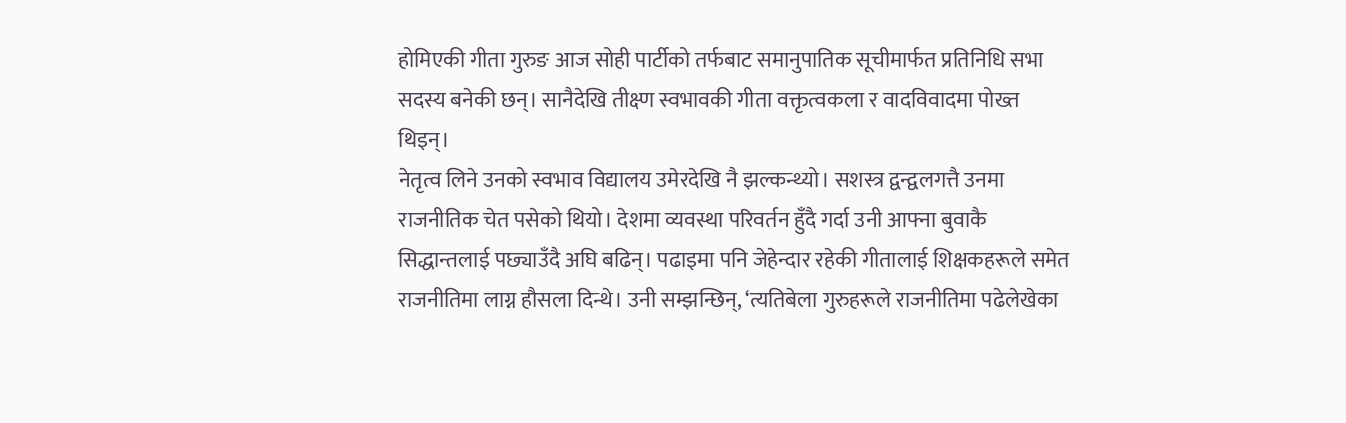होमिएकी गीता गुरुङ आज सोही पार्टीको तर्फबाट समानुपातिक सूचीमार्फत प्रतिनिधि सभा सदस्य बनेकी छन्। सानैदेखि तीक्ष्ण स्वभावकी गीता वक्तृत्वकला र वादविवादमा पोख्त थिइन्।
नेतृत्व लिने उनको स्वभाव विद्यालय उमेरदेखि नै झल्कन्थ्यो। सशस्त्र द्वन्द्वलगत्तै उनमा राजनीतिक चेत पसेको थियो। देशमा व्यवस्था परिवर्तन हुँदै गर्दा उनी आफ्ना बुवाकै सिद्धान्तलाई पछ्याउँदै अघि बढिन्। पढाइमा पनि जेहेन्दार रहेकी गीतालाई शिक्षकहरूले समेत राजनीतिमा लाग्न हौसला दिन्थे। उनी सम्झन्छिन्, ‘त्यतिबेला गुरुहरूले राजनीतिमा पढेलेखेका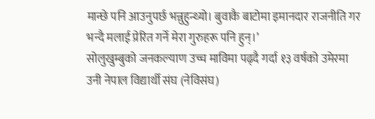मान्छे पनि आउनुपर्छ भन्नुहुन्थ्यो। बुवाकै बाटोमा इमानदार राजनीति गर भन्दै मलाई प्रेरित गर्ने मेरा गुरुहरू पनि हुन्।’
सोलुखुम्बुको जनकल्याण उच्च माविमा पढ्दै गर्दा १३ वर्षको उमेरमा उनी नेपाल विद्यार्थी संघ (नेविसंघ)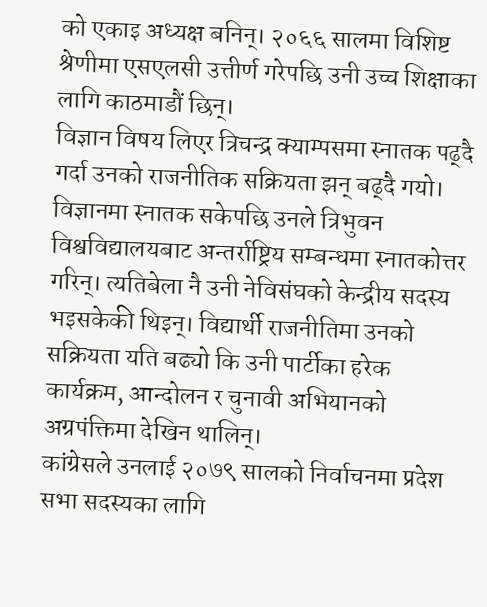को एकाइ अध्यक्ष बनिन्। २०६६ सालमा विशिष्ट श्रेणीमा एसएलसी उत्तीर्ण गरेपछि उनी उच्च शिक्षाका लागि काठमाडौं छिन्।
विज्ञान विषय लिएर त्रिचन्द्र क्याम्पसमा स्नातक पढ्दै गर्दा उनको राजनीतिक सक्रियता झन् बढ्दै गयो। विज्ञानमा स्नातक सकेपछि उनले त्रिभुवन विश्वविद्यालयबाट अन्तर्राष्ट्रिय सम्बन्धमा स्नातकोत्तर गरिन्। त्यतिबेला नै उनी नेविसंघको केन्द्रीय सदस्य भइसकेकी थिइन्। विद्यार्थी राजनीतिमा उनको सक्रियता यति बढ्यो कि उनी पार्टीका हरेक कार्यक्रम, आन्दोलन र चुनावी अभियानको अग्रपंक्तिमा देखिन थालिन्।
कांग्रेसले उनलाई २०७९ सालको निर्वाचनमा प्रदेश सभा सदस्यका लागि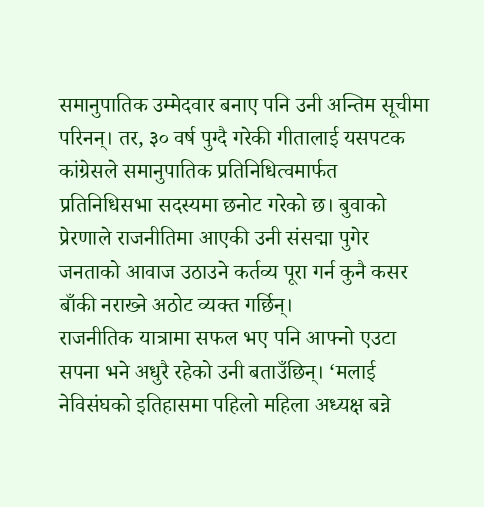समानुपातिक उम्मेदवार बनाए पनि उनी अन्तिम सूचीमा परिनन्। तर, ३० वर्ष पुग्दै गरेकी गीतालाई यसपटक कांग्रेसले समानुपातिक प्रतिनिधित्वमार्फत प्रतिनिधिसभा सदस्यमा छनोट गरेको छ। बुवाको प्रेरणाले राजनीतिमा आएकी उनी संसद्मा पुगेर जनताको आवाज उठाउने कर्तव्य पूरा गर्न कुनै कसर बाँकी नराख्ने अठोट व्यक्त गर्छिन्।
राजनीतिक यात्रामा सफल भए पनि आफ्नो एउटा सपना भने अधुरै रहेको उनी बताउँछिन्। ‘मलाई नेविसंघको इतिहासमा पहिलो महिला अध्यक्ष बन्ने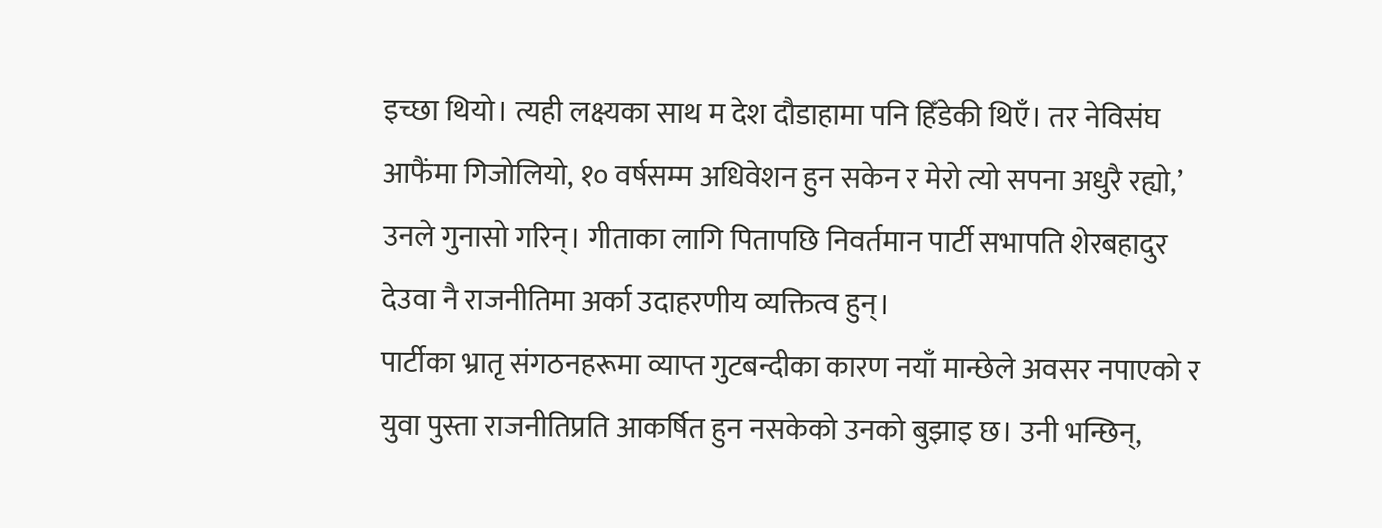इच्छा थियो। त्यही लक्ष्यका साथ म देश दौडाहामा पनि हिँडेकी थिएँ। तर नेविसंघ आफैंमा गिजोलियो, १० वर्षसम्म अधिवेशन हुन सकेन र मेरो त्यो सपना अधुरै रह्यो,’ उनले गुनासो गरिन्। गीताका लागि पितापछि निवर्तमान पार्टी सभापति शेरबहादुर देउवा नै राजनीतिमा अर्का उदाहरणीय व्यक्तित्व हुन्।
पार्टीका भ्रातृ संगठनहरूमा व्याप्त गुटबन्दीका कारण नयाँ मान्छेले अवसर नपाएको र युवा पुस्ता राजनीतिप्रति आकर्षित हुन नसकेको उनको बुझाइ छ। उनी भन्छिन्,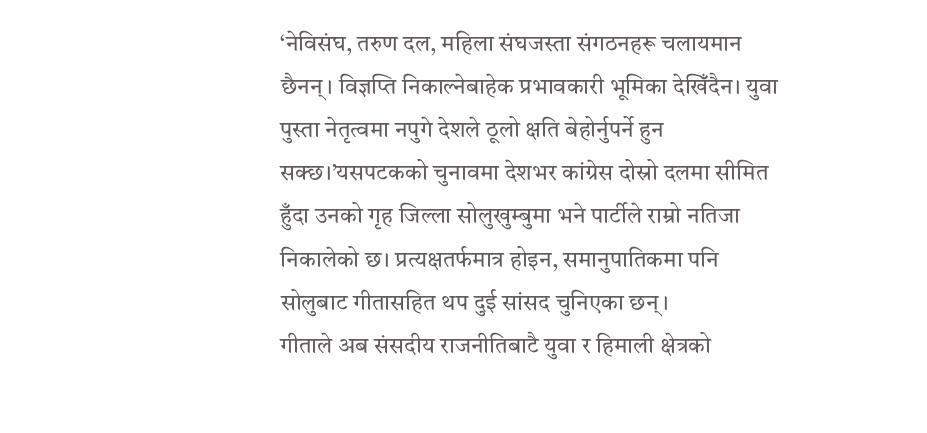‘नेविसंघ, तरुण दल, महिला संघजस्ता संगठनहरू चलायमान छैनन्। विज्ञप्ति निकाल्नेबाहेक प्रभावकारी भूमिका देखिँदैन। युवा पुस्ता नेतृत्वमा नपुगे देशले ठूलो क्षति बेहोर्नुपर्ने हुन सक्छ।’यसपटकको चुनावमा देशभर कांग्रेस दोस्रो दलमा सीमित हुँदा उनको गृह जिल्ला सोलुखुम्बुमा भने पार्टीले राम्रो नतिजा निकालेको छ। प्रत्यक्षतर्फमात्र होइन, समानुपातिकमा पनि सोलुबाट गीतासहित थप दुई सांसद चुनिएका छन्।
गीताले अब संसदीय राजनीतिबाटै युवा र हिमाली क्षेत्रको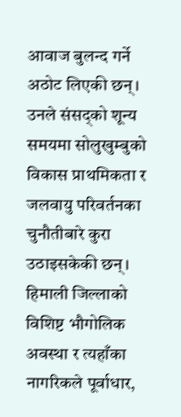आवाज बुलन्द गर्ने अठोट लिएकी छन्। उनले संसद्को शून्य समयमा सोलुखुम्बुको विकास प्राथमिकता र जलवायु परिवर्तनका चुनौतीबारे कुरा उठाइसकेकी छन्। हिमाली जिल्लाको विशिष्ट भौगोलिक अवस्था र त्यहाँका नागरिकले पूर्वाधार,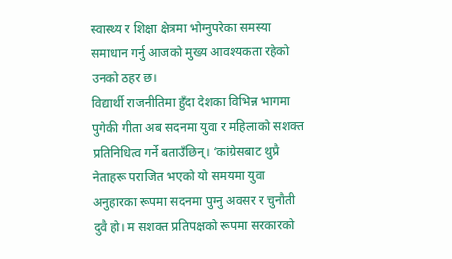स्वास्थ्य र शिक्षा क्षेत्रमा भोग्नुपरेका समस्या समाधान गर्नु आजको मुख्य आवश्यकता रहेको उनको ठहर छ।
विद्यार्थी राजनीतिमा हुँदा देशका विभिन्न भागमा पुगेकी गीता अब सदनमा युवा र महिलाको सशक्त प्रतिनिधित्व गर्ने बताउँछिन्। ‘कांग्रेसबाट थुप्रै नेताहरू पराजित भएको यो समयमा युवा अनुहारका रूपमा सदनमा पुग्नु अवसर र चुनौती दुवै हो। म सशक्त प्रतिपक्षको रूपमा सरकारको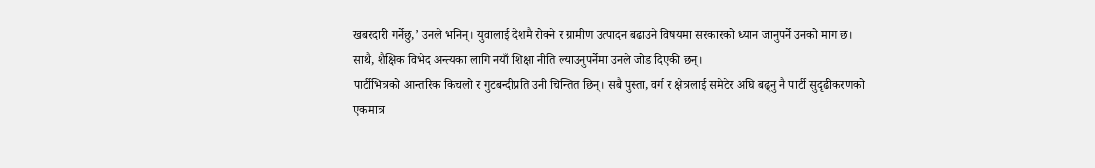खबरदारी गर्नेछु,’ उनले भनिन्। युवालाई देशमै रोक्ने र ग्रामीण उत्पादन बढाउने विषयमा सरकारको ध्यान जानुपर्ने उनको माग छ। साथै, शैक्षिक विभेद अन्त्यका लागि नयाँ शिक्षा नीति ल्याउनुपर्नेमा उनले जोड दिएकी छन्।
पार्टीभित्रको आन्तरिक किचलो र गुटबन्दीप्रति उनी चिन्तित छिन्। सबै पुस्ता, वर्ग र क्षेत्रलाई समेटेर अघि बढ्नु नै पार्टी सुदृढीकरणको एकमात्र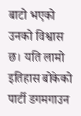बाटो भएको उनको विश्वास छ। यति लामो इतिहास बोकेको पार्टी डगमगाउन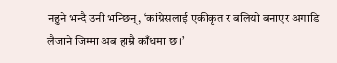नहुने भन्दै उनी भन्छिन्, ‘कांग्रेसलाई एकीकृत र बलियो बनाएर अगाडि लैजाने जिम्मा अब हाम्रै काँधमा छ।’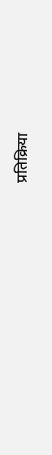प्रतिक्रिया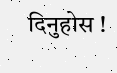दिनुहोस !